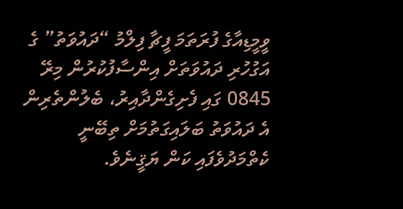ވީމީޑިއާގެ ފުރަތަމަ ފީޗާ ފިލްމު “ދައުވަތު” ގެ އަގުހުރި ދައުވަތަށް އިންސާފުކުރުން މިރޭ 0845 ގައި ފެށިގެންދާއިރު، ބެލުންތެރިން އެ ދައުވަތު ބަލައިގަތުމަށް ތިބޭނީ ކެތްމަދުވެފައި ކަން ޔަޤީނެވެ.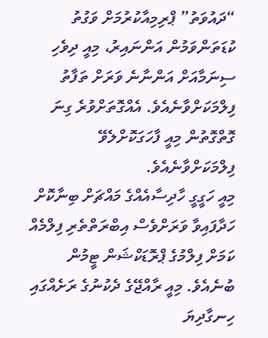“ދައުވަތު” ޕްރިމިއާކުރުމަށް ވަގުތު ކުޑަތަންވަމުން އަންނައިރު، މިއީ ދިވެހި ސިނަމާއަށް އަންނާނެ ވަރަށް ތަފާތު ފިލްމަކަށްވާނެއެވެ. އެއްގޮތަށްވުރެ ގިނަ ގޮތްގޮތުން މިއީ ފާހަގަކޮށްލެވޭ ފިލްމަކަށްވާނެއެވެ.
މިއީ ހަގީގީ ހާދިސާއެއްގެ މައްޗަށް ބިނާކޮށް ހަދާފައިވާ ވަރަށްވެސް އިބްރަތްތެރި ފިލްމެއް ކަމަށް ފިލްމުގެ ޕްރޮޑަކްޝަން ޓީމުން ބުނެއެވެ. މިއީ ރާއްޖޭގެ ދެކުނުގެ ރަށެއްގައި ހިނގާދިޔަ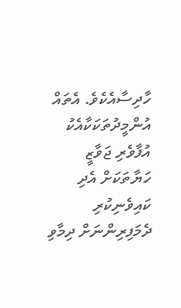ހާދިސާއެކެވެ. އެތައް އުންމީދުތަކަކާއެކު އުފާވެރި ޖަވާޒީ ހަޔާތަކަށް އެދި ކައިވެނިކުރި ދެމަފިރިންނަށް ދިމާވި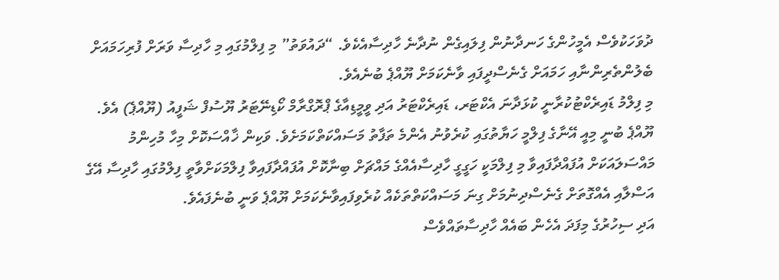ދުވަހަކުވެސް އެމީހުންގެ ހަނދާނުން ފިލައިގެން ނުދާނެ ހާދިސާއެކެވެ. “ދައުވަތު” މި ފިލްމުގައި މި ހާދިސާ ވަރަށް ފުރިހަމައަށް ބެލުންތެރިންނާއި ހަމައަށް ގެނެސްދީފައި ވާނެކަމަށް ޔޫއްޕެ ބުނެއެވެ.
މި ފިލްމު ޑައިރެކްޓުކުރާނީ ކުޅަދާނަ އެކްޓަރ، ޑައިރެކްޓަރު އަދި ވީމީޑިއާގެ ޕްރޮގްރާމް ކޯޑިނޭޓަރު ޔޫސުފް ޝަފީއު (ޔޫއްޕެ) އެވެ.
ޔޫއްޕެ ބުނީ މިއީ އޭނާގެ ފިލްމީ ހަޔާތުގައި ކުރެވުނު އެންމެ ތަފާތު މަސައްކަތްކަމަށެވެ. ވަކިން ޚާއްސަކޮށް މިހާ މުހިންމު މައްސަލައަކަށް އުފައްދާފައިވާ މި ފިލްމަކީ ހަގީގީ ހާދިސާއެއްގެ މައްޗަށް ބިނާކޮށް އުފައްދާފައިވާ ފިލްމަކަށްވާތީ ފިލްމުގައި ހާދިސާ އޭގެ އަސްލާއި އެއްގޮތަށް ގެނެސްދިނުމަށް ގިނަ މަސައްކަތްތަކެއް ކުރެވިފައިވާނެކަމަށް ޔޫއްޕެ ވަނީ ބުނެފައެވެ.
އަދި ސިހުރުގެ މިފަދަ އެހެން ބައެއް ހާދިސާތައްވެސް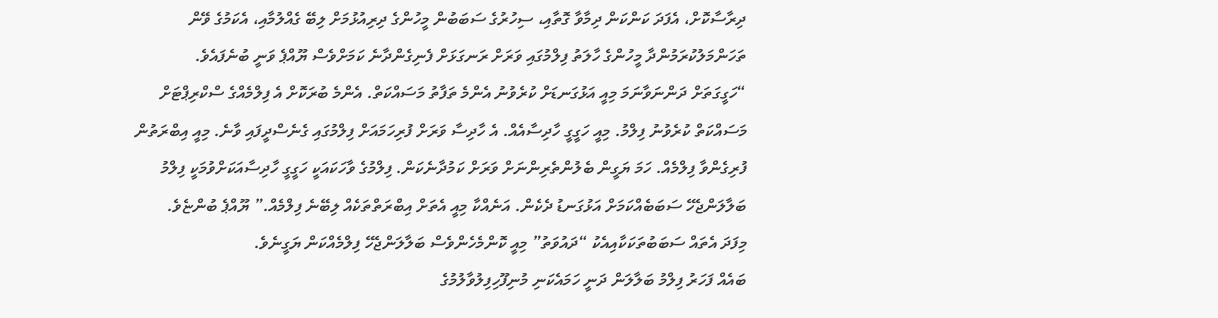ދިރާސާކޮށް، އެފަދަ ކަންކަން ދިމާވާ ގޮތާއި، ސިހުރުގެ ސަބަބުން މީހުންގެ ދިރިއުޅުމަށް ލިބޭ ގެއްލުމާއި، އެކަމުގެ ވޭން ތަހަންމަލުކުރަމުންދާ މީހުންގެ ހާލަތު ފިލްމުގައި ވަރަށް ރަނގަޅަށް ފެނިގެންދާނެ ކަމަށްވެސް ޔޫއްޕެ ވަނީ ބުނެފައެވެ.
“ހަގީގަތަށް ދަންނަވާނަމަ މިއީ އަޅުގަނޑަށް ކުރެވުނު އެންމެ ތަފާތު މަސައްކަތް. އެންމެ ބުރަކޮށް އެ ފިލްމެއްގެ ސްކްރިޕްޓަށް މަސައްކަތް ކުރެވުނު ފިލްމު. މިއީ ހަގީގީ ހާދިސާއެއް. އެ ހާދިސާ ވަރަށް ފުރިހަމައަށް ފިލްމުގައި ގެނެސްދީފައި ވާނެ. މިއީ އިބްރަތުން ފުރިގެންވާ ފިލްމެއް. ހަމަ ޔަގީން ބެލުންތެރިންނަށް ވަރަށް ކަމުދާނެކަން. ފިލްމުގެ ވާހަކައަކީ ހަގީގީ ހާދިސާއަކަށްވުމަކީ ފިލްމު ބަލާލަންޖެހޭ ސަބަބެއްކަމަށް އަޅުގަނޑު ދެކެން. އަނެއްކާ މިއީ އެތަށް އިބްރަތްތަކެއް ލިބޭނެ ފިލްމެއް.” ޔޫއްޕެ ބުންޏެވެ.
މިފަދަ އެތައް ސަބަބުތަކަކާއިއެކު “ދައުވަތު” މިއީ ކޮންމެހެންވެސް ބަލާލަންޖެހޭ ފިލްމެއްކަން ޔަގީނެވެ.
ބައެއް ފަހަރު ފިލްމު ބަލާލަން ދަނީ ހަމައެކަނި މުނިފޫހިފިލުވާލުމުގެ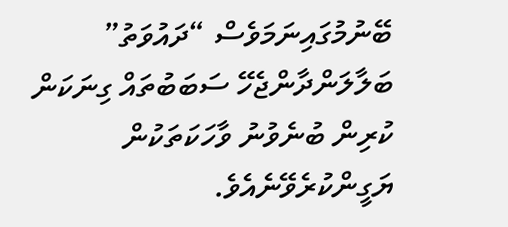ބޭނުމުގައިނަމަވެސް “ދައުވަތު” ބަލާލަންދާންޖެހޭ ސަބަބުތައް ގިނަކަން ކުރިން ބުނެވުނު ވާހަކަތަކުން ޔަގީންކުރެވޭނެއެވެ.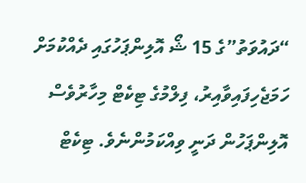“ދައުވަތު”ގެ 15 ޝޯ އޮލިންޕަހުގައި ދެއްކުމަށް ހަމަޖެހިފައިވާއިރު، ފިލްމުގެ ޓިކެޓް މިހާރުވެސް އޮލިންޕަހުން ދަނީ ވިއްކަމުންނެވެ. ޓިކެޓް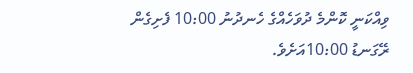ވިއްކަނީ ކޮންމެ ދުވަހެއްގެ ހެނދުނު 10:00 ފެށިގެން ރޭގަނޑު 10:00އަށެވެ.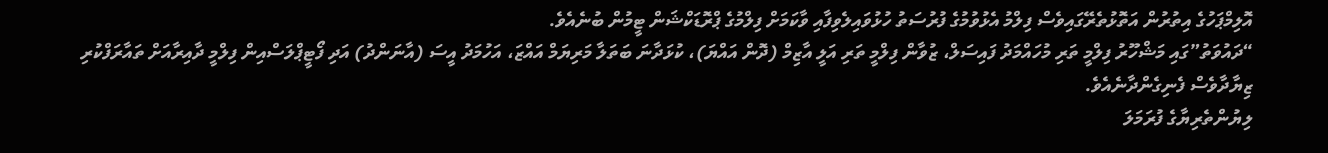އޮލިމްޕަހުގެ އިތުރުން އަތޮޅުތެރޭގައިވެސް ފިލްމު އެޅުވުމުގެ ފުރުސަތު ހުޅުވައިލެވިފާއި ވާކަމަށް ފިލްމުގެ ޕްރޮޑަކްޝަން ޓީމުން ބުނެއެވެ.
“ދައުވަތު”ގައި މަޝްހޫރު ފިލްމީ ތަރި މުހައްމަދު ފައިސަލް، ޒުވާން ފިލްމީ ތަރި އަލީ އާޒިމް (ދޮން އައްޔަ)، ކުޅަދާނަ ބަތަލާ މަރިޔަމް އައްޒަ، އަހުމަދު އީސަ (އާނަންދު) އަދި ފޯޓީޕްލަސްއިން ފިލްމީ ދާއިރާއަށް ތައާރަފްކުރި ޒިޔާދާވެސް ފެނިގެންދާނެއެވެ.
ލިޔުންތެރިޔާގެ ފުރަމަލަ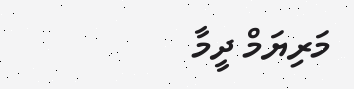މަރިޔަމް ދީމާ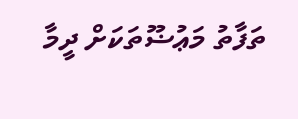ތަފާތު މަޢުޟޫތަކަށް ދީމާ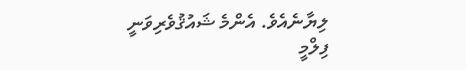ލިޔާނެއެވެ. އެންމެ ޝައުޤުވެރިވަނީ ފިލްމީ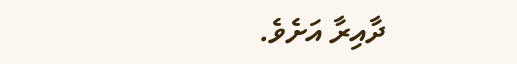ދާއިރާ އަށެވެ.